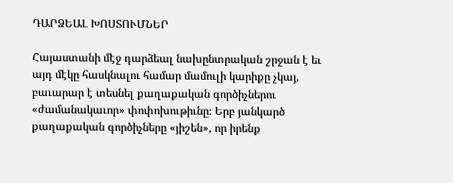ԴԱՐՁԵԱԼ ԽՈՍՏՈՒՄՆԵՐ

Հայաստանի մէջ դարձեալ նախընտրական շրջան է եւ այդ մէկը հասկնալու համար մամուլի կարիքը չկայ, բաւարար է տեսնել քաղաքական գործիչներու «ժամանակաւոր» փոփոխութիւնը։ Երբ յանկարծ քաղաքական գործիչները «յիշեն», որ իրենք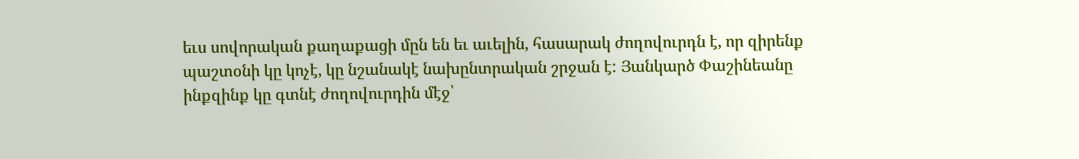եւս սովորական քաղաքացի մըն են եւ աւելին, հասարակ ժողովուրդն է, որ զիրենք պաշտօնի կը կոչէ, կը նշանակէ նախընտրական շրջան է: Յանկարծ Փաշինեանը ինքզինք կը գտնէ ժողովուրդին մէջ՝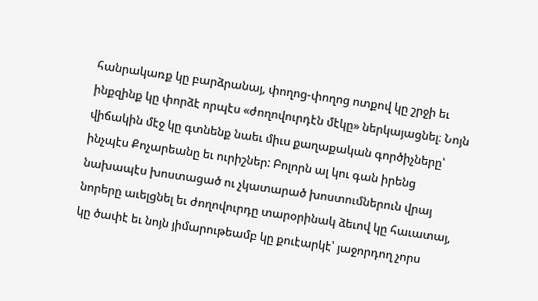հանրակառք կը բարձրանայ, փողոց-փողոց ոտքով կը շրջի եւ ինքզինք կը փորձէ որպէս «ժողովուրդէն մէկը» ներկայացնել։ Նոյն վիճակին մէջ կը գտնենք նաեւ միւս քաղաքական գործիչները՝ ինչպէս Քոչարեանը եւ ուրիշներ: Բոլորն ալ կու գան իրենց նախապէս խոստացած ու չկատարած խոստումներուն վրայ նորերը աւելցնել եւ ժողովուրդը տարօրինակ ձեւով կը հաւատայ, կը ծափէ եւ նոյն յիմարութեամբ կը քուէարկէ՝ յաջորդող չորս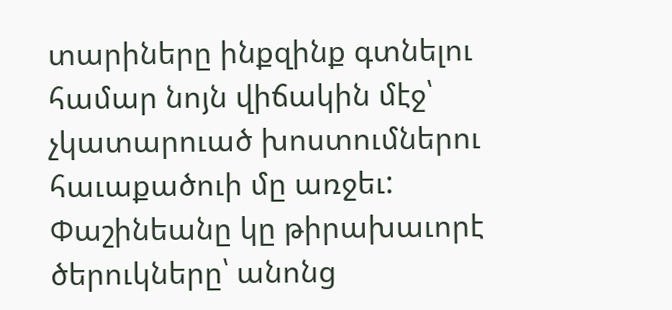տարիները ինքզինք գտնելու համար նոյն վիճակին մէջ՝ չկատարուած խոստումներու հաւաքածուի մը առջեւ: Փաշինեանը կը թիրախաւորէ ծերուկները՝ անոնց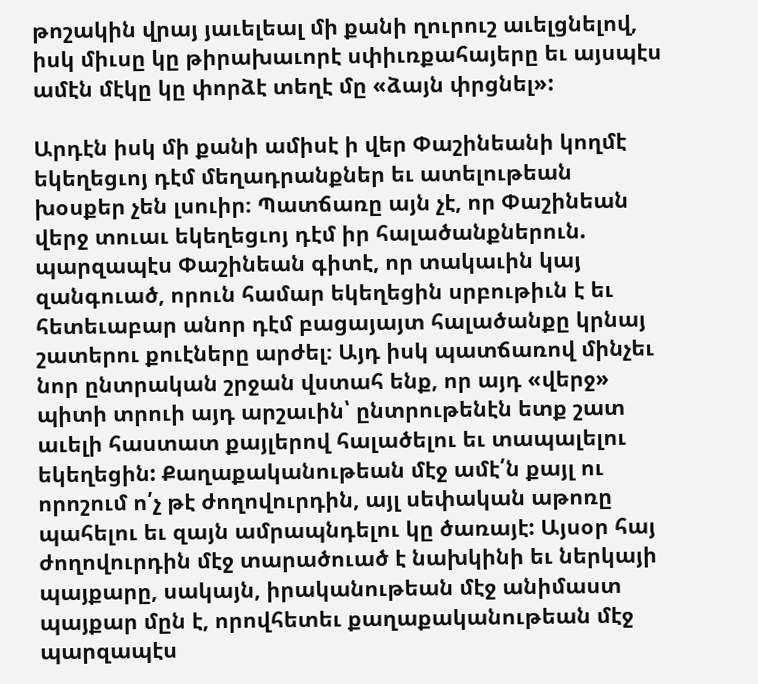թոշակին վրայ յաւելեալ մի քանի ղուրուշ աւելցնելով, իսկ միւսը կը թիրախաւորէ սփիւռքահայերը եւ այսպէս ամէն մէկը կը փորձէ տեղէ մը «ձայն փրցնել»:

Արդէն իսկ մի քանի ամիսէ ի վեր Փաշինեանի կողմէ եկեղեցւոյ դէմ մեղադրանքներ եւ ատելութեան խօսքեր չեն լսուիր։ Պատճառը այն չէ, որ Փաշինեան վերջ տուաւ եկեղեցւոյ դէմ իր հալածանքներուն. պարզապէս Փաշինեան գիտէ, որ տակաւին կայ զանգուած, որուն համար եկեղեցին սրբութիւն է եւ հետեւաբար անոր դէմ բացայայտ հալածանքը կրնայ շատերու քուէները արժել։ Այդ իսկ պատճառով մինչեւ նոր ընտրական շրջան վստահ ենք, որ այդ «վերջ» պիտի տրուի այդ արշաւին՝ ընտրութենէն ետք շատ աւելի հաստատ քայլերով հալածելու եւ տապալելու եկեղեցին: Քաղաքականութեան մէջ ամէ՛ն քայլ ու որոշում ո՛չ թէ ժողովուրդին, այլ սեփական աթոռը պահելու եւ զայն ամրապնդելու կը ծառայէ: Այսօր հայ ժողովուրդին մէջ տարածուած է նախկինի եւ ներկայի պայքարը, սակայն, իրականութեան մէջ անիմաստ պայքար մըն է, որովհետեւ քաղաքականութեան մէջ պարզապէս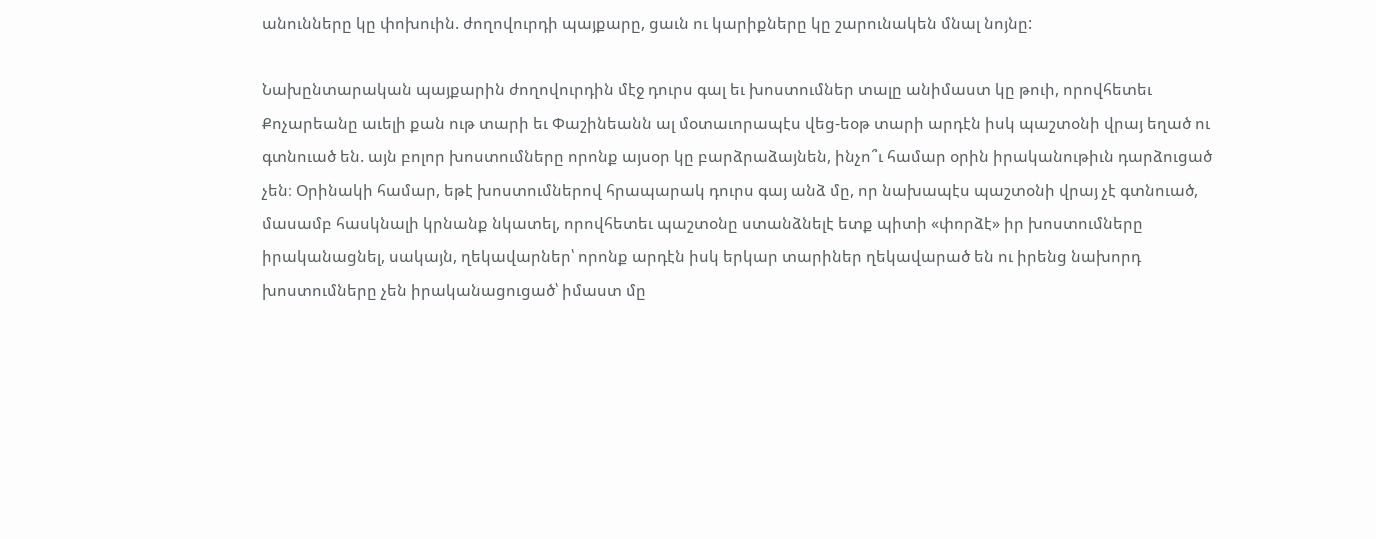անունները կը փոխուին. ժողովուրդի պայքարը, ցաւն ու կարիքները կը շարունակեն մնալ նոյնը:

Նախընտարական պայքարին ժողովուրդին մէջ դուրս գալ եւ խոստումներ տալը անիմաստ կը թուի, որովհետեւ Քոչարեանը աւելի քան ութ տարի եւ Փաշինեանն ալ մօտաւորապէս վեց-եօթ տարի արդէն իսկ պաշտօնի վրայ եղած ու գտնուած են. այն բոլոր խոստումները որոնք այսօր կը բարձրաձայնեն, ինչո՞ւ համար օրին իրականութիւն դարձուցած չեն։ Օրինակի համար, եթէ խոստումներով հրապարակ դուրս գայ անձ մը, որ նախապէս պաշտօնի վրայ չէ գտնուած, մասամբ հասկնալի կրնանք նկատել, որովհետեւ պաշտօնը ստանձնելէ ետք պիտի «փորձէ» իր խոստումները իրականացնել, սակայն, ղեկավարներ՝ որոնք արդէն իսկ երկար տարիներ ղեկավարած են ու իրենց նախորդ խոստումները չեն իրականացուցած՝ իմաստ մը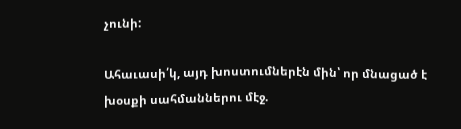չունի:

Ահաւասի՛կ, այդ խոստումներէն մին՝ որ մնացած է խօսքի սահմաններու մէջ.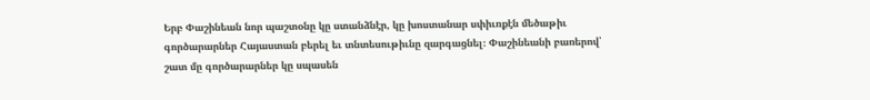Երբ Փաշինեան նոր պաշտօնը կը ստանձնէր, կը խոստանար սփիւռքէն մեծաթիւ գործարարներ Հայաստան բերել եւ տնտեսութիւնը զարգացնել։ Փաշինեանի բառերով՝ շատ մը գործարարներ կը սպասեն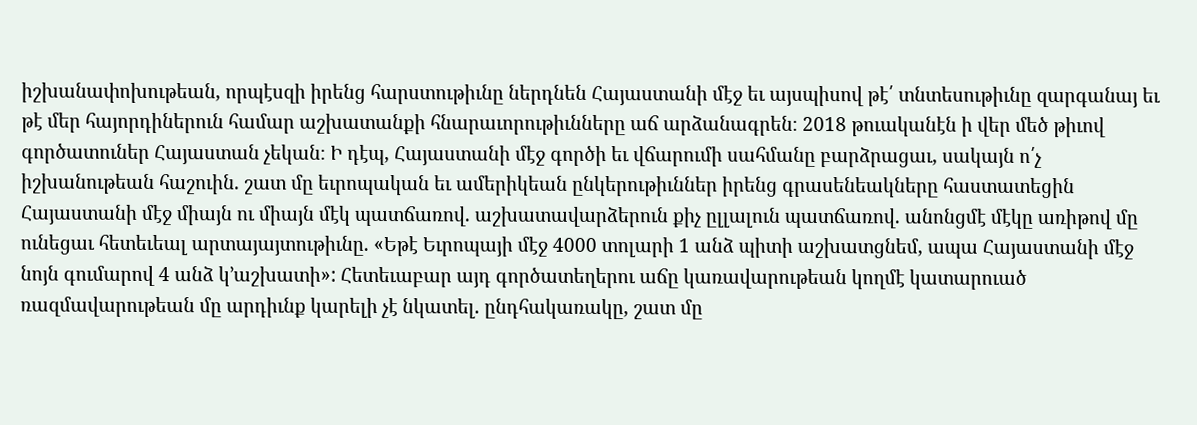իշխանափոխութեան, որպէսզի իրենց հարստութիւնը ներդնեն Հայաստանի մէջ եւ այսպիսով թէ՛ տնտեսութիւնը զարգանայ եւ թէ մեր հայորդիներուն համար աշխատանքի հնարաւորութիւնները աճ արձանագրեն։ 2018 թուականէն ի վեր մեծ թիւով գործատուներ Հայաստան չեկան։ Ի դէպ, Հայաստանի մէջ գործի եւ վճարումի սահմանը բարձրացաւ, սակայն ո՛չ իշխանութեան հաշուին. շատ մը եւրոպական եւ ամերիկեան ընկերութիւններ իրենց գրասենեակները հաստատեցին Հայաստանի մէջ միայն ու միայն մէկ պատճառով. աշխատավարձերուն քիչ ըլլալուն պատճառով. անոնցմէ մէկը առիթով մը ունեցաւ հետեւեալ արտայայտութիւնը. «Եթէ Եւրոպայի մէջ 4000 տոլարի 1 անձ պիտի աշխատցնեմ, ապա Հայաստանի մէջ նոյն գումարով 4 անձ կ՚աշխատի»: Հետեւաբար այդ գործատեղերու աճը կառավարութեան կողմէ կատարուած ռազմավարութեան մը արդիւնք կարելի չէ նկատել. ընդհակառակը, շատ մը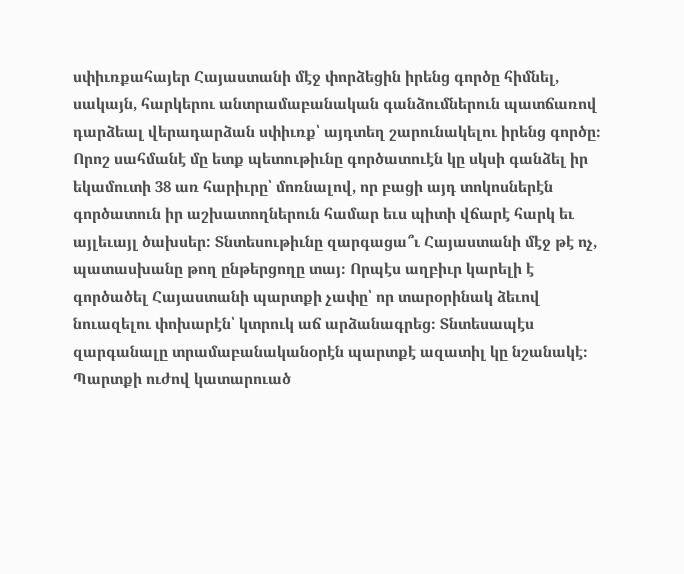սփիւռքահայեր Հայաստանի մէջ փորձեցին իրենց գործը հիմնել, սակայն, հարկերու անտրամաբանական գանձումներուն պատճառով դարձեալ վերադարձան սփիւռք՝ այդտեղ շարունակելու իրենց գործը։ Որոշ սահմանէ մը ետք պետութիւնը գործատուէն կը սկսի գանձել իր եկամուտի 38 առ հարիւրը՝ մոռնալով, որ բացի այդ տոկոսներէն գործատուն իր աշխատողներուն համար եւս պիտի վճարէ հարկ եւ այլեւայլ ծախսեր: Տնտեսութիւնը զարգացա՞ւ Հայաստանի մէջ թէ ոչ, պատասխանը թող ընթերցողը տայ։ Որպէս աղբիւր կարելի է գործածել Հայաստանի պարտքի չափը՝ որ տարօրինակ ձեւով նուազելու փոխարէն՝ կտրուկ աճ արձանագրեց։ Տնտեսապէս զարգանալը տրամաբանականօրէն պարտքէ ազատիլ կը նշանակէ։ Պարտքի ուժով կատարուած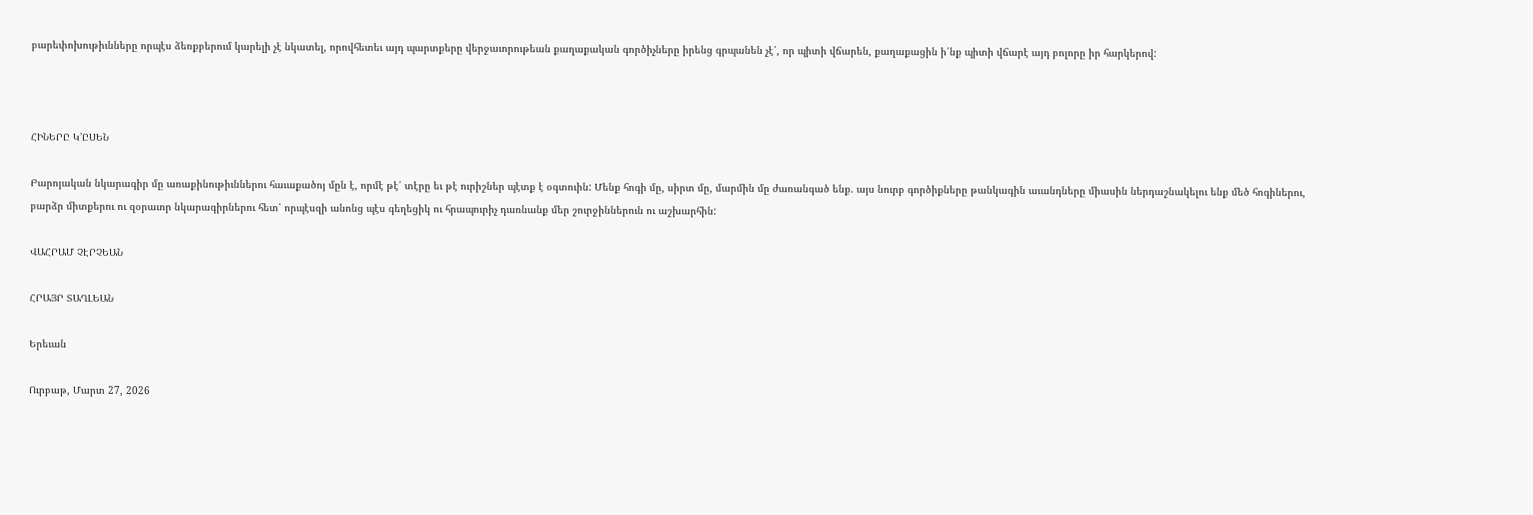բարեփոխութիւնները որպէս ձեռքբերում կարելի չէ նկատել, որովհետեւ այդ պարտքերը վերջաւորութեան քաղաքական գործիչները իրենց գրպանեն չէ՛, որ պիտի վճարեն, քաղաքացին ի՛նք պիտի վճարէ այդ բոլորը իր հարկերով:



ՀԻՆԵՐԸ Կ՚ԸՍԵՆ

Բարոյական նկարագիր մը առաքինութիւններու հաւաքածոյ մըն է, որմէ թէ՛ տէրը եւ թէ ուրիշներ պէտք է օգտուին: Մենք հոգի մը, սիրտ մը, մարմին մը ժառանգած ենք. այս նուրբ գործիքները թանկագին աւանդները միասին ներդաշնակելու ենք մեծ հոգիներու, բարձր միտքերու ու զօրաւոր նկարագիրներու հետ՝ որպէսզի անոնց պէս գեղեցիկ ու հրապուրիչ դառնանք մեր շուրջիններուն ու աշխարհին:

ՎԱՀՐԱՄ ՉԷՐՉԵԱՆ

ՀՐԱՅՐ ՏԱՂԼԵԱՆ

Երեւան

Ուրբաթ, Մարտ 27, 2026